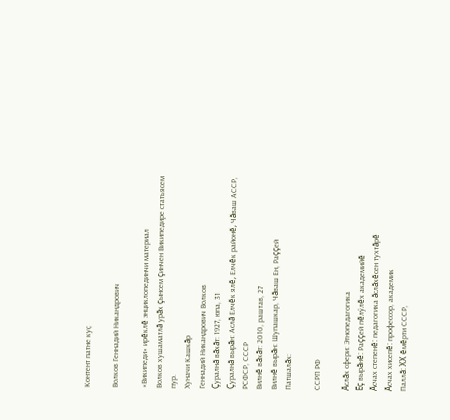Контент патне куҫ

Волков Геннадий Никандрович

«Википеди» ирĕклĕ энциклопединчи материал
Волков хушаматлă урăх çынсем çинчен Википедире статьясем пур.
Хуначи Кашкăр
Геннадий Никандрович Волков
Çуралнă вăхăт: 1927, юпа, 31
Çуралнă вырăн: Аслă Елчĕк ялĕ, Елчĕк районĕ, Чăваш АССР, РСФСР, СССР
Вилнĕ вăхăт: 2010, раштав, 27
Вилнĕ вырăн: Шупашкар, Чăваш Ен, Раççей
Патшалăх:

ССРП РФ

Ăслăх сфери: Этнопедагогика
Ĕç вырăнĕ: Раççей пĕлӳлĕх академийĕ
Ăсчах степенĕ: педагогика ăслăхĕсен тухтăрĕ
Ăсчах хисепĕ: профессор, академик
Паллă: XX ĕмĕрти СССР,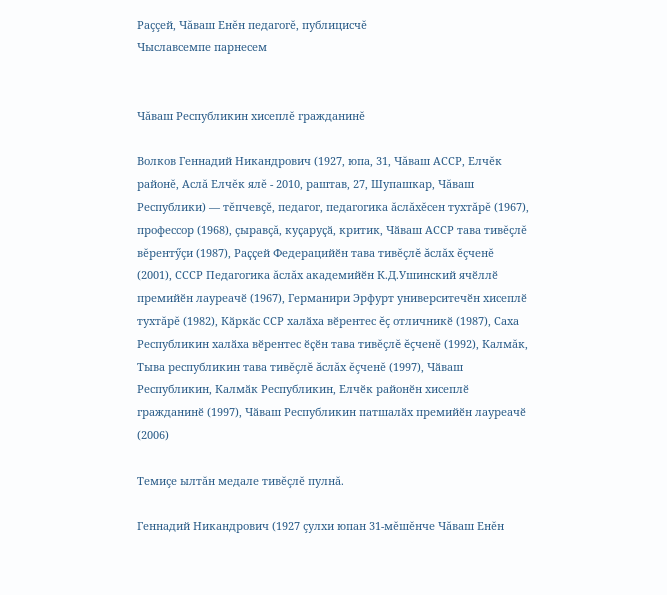Раççей, Чăваш Енĕн педагогĕ, публицисчĕ
Чыславсемпе парнесем


Чăваш Республикин хисеплĕ гражданинĕ

Волков Геннадий Никандрович (1927, юпа, 31, Чăваш АССР, Елчĕк районĕ, Аслă Елчĕк ялĕ - 2010, раштав, 27, Шупашкар, Чăваш Республики) — тĕпчевçĕ, педагог, педагогика ăслăхĕсен тухтăрĕ (1967), профессор (1968), çыравçă, куҫаруҫӑ, критик, Чӑваш АССР тава тивĕçлĕ вĕрентӳçи (1987), Раҫҫей Федерацийӗн тава тивĕçлĕ ăслăх ĕçченĕ (2001), СССР Педагогика ăслăх академийӗн К.Д.Ушинский ячӗллӗ премийӗн лауреачӗ (1967), Германири Эрфурт университечӗн хисеплӗ тухтăрĕ (1982), Кӑркӑс ССР халӑха вӗрентес ĕç отличникӗ (1987), Саха Республикин халӑха вӗрентес ӗҫӗн тава тивĕçлĕ ĕçченĕ (1992), Калмăк, Тыва республикин тава тивĕçлĕ ăслăх ĕçченĕ (1997), Чӑваш Республикин, Калмӑк Республикин, Елчӗк районӗн хисеплӗ гражданинӗ (1997), Чӑваш Республикин патшалӑх премийӗн лауреачӗ (2006)

Темиçе ылтăн медале тивĕçлĕ пулнă.

Геннадий Никандрович (1927 çулхи юпан 31-мĕшĕнче Чăваш Енĕн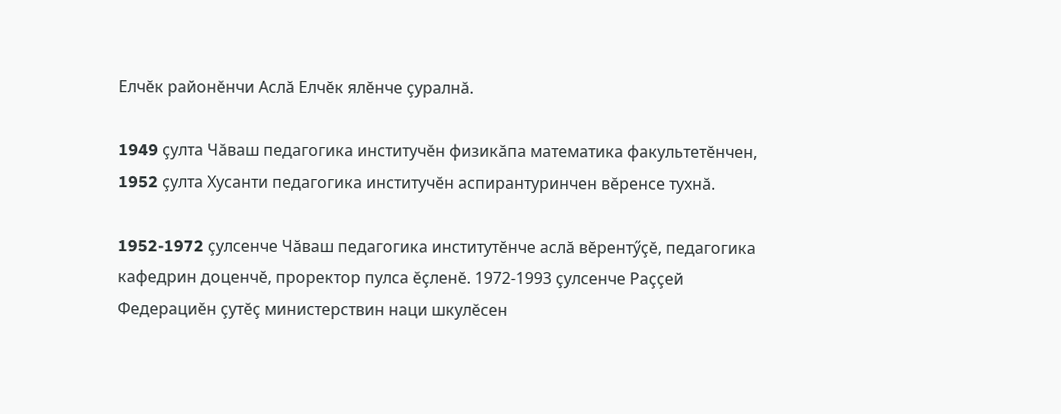Елчĕк районĕнчи Аслă Елчĕк ялĕнче çуралнă.

1949 çулта Чăваш педагогика институчĕн физикăпа математика факультетĕнчен, 1952 çулта Хусанти педагогика институчĕн аспирантуринчен вĕренсе тухнă.

1952-1972 çулсенче Чăваш педагогика институтĕнче аслă вĕрентӳçĕ, педагогика кафедрин доценчĕ, проректор пулса ĕçленĕ. 1972-1993 çулсенче Раççей Федерациĕн çутĕç министерствин наци шкулĕсен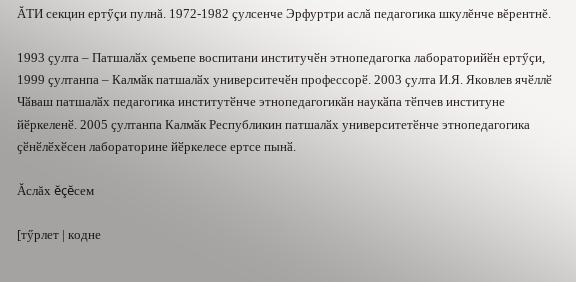ĂТИ секцин ертӳçи пулнă. 1972-1982 çулсенче Эрфуртри аслă педагогика шкулĕнче вĕрентнĕ.

1993 ҫулта – Патшалӑх ҫемьепе воспитани институчӗн этнопедагогка лабораторийӗн ертӳҫи, 1999 ҫултанпа – Калмӑк патшалӑх университечӗн профессорӗ. 2003 ҫулта И.Я. Яковлев ячӗллӗ Чӑваш патшалӑх педагогика институтӗнче этнопедагогикӑн наукӑпа тӗпчев институне йӗркеленӗ. 2005 ҫултанпа Калмӑк Республикин патшалӑх университетӗнче этнопедагогика ҫӗнӗлӗхӗсен лабораторине йӗркелесе ертсе пынӑ.

Ăслăх ĕçĕсем

[тӳрлет | кодне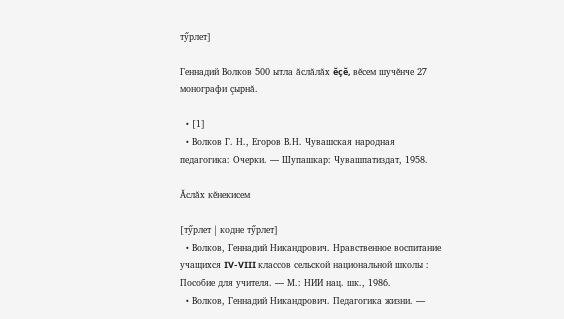тӳрлет]

Геннадий Волков 500 ытла ăслăлăх ĕçĕ, вĕсем шучĕнче 27 монографи çырнă.

  • [1]
  • Волков Г. Н., Егоров В.Н. Чувашская народная педагогика: Очерки. — Шупашкар: Чувашпатиздат, 1958.

Ăслăх кĕнекисем

[тӳрлет | кодне тӳрлет]
  • Волков, Геннадий Никандрович. Нравственное воспитание учащихся IV-VIII классов сельской национальной школы : Пособие для учителя. — М.: НИИ нац. шк., 1986.
  • Волков, Геннадий Никандрович. Педагогика жизни. —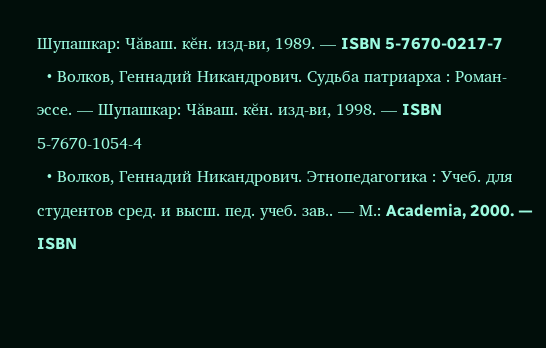Шупашкар: Чăваш. кĕн. изд-ви, 1989. — ISBN 5-7670-0217-7
  • Волков, Геннадий Никандрович. Судьба патриарха : Роман-эссе. — Шупашкар: Чăваш. кĕн. изд-ви, 1998. — ISBN 5-7670-1054-4
  • Волков, Геннадий Никандрович. Этнопедагогика : Учеб. для студентов сред. и высш. пед. учеб. зав.. — М.: Academia, 2000. — ISBN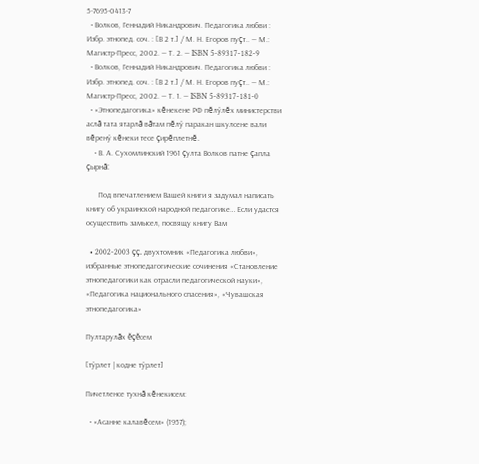5-7695-0413-7
  • Волков, Геннадий Никандрович. Педагогика любви : Избр. этнопед. соч. : [В 2 т.] / М. Н. Егоров пуçт.. — М.: Магистр-Пресс, 2002. — Т. 2. — ISBN 5-89317-182-9
  • Волков, Геннадий Никандрович. Педагогика любви : Избр. этнопед. соч. : [В 2 т.] / М. Н. Егоров пуçт.. — М.: Магистр-Пресс, 2002. — Т. 1. — ISBN 5-89317-181-0
  • «Этнопедагогика» кĕнекене РФ пĕлӳлĕх министерстви аслă тата ятарлă вăтам пĕлӳ паракан шкулсене вали вĕренӳ кĕнеки тесе çирĕплетнĕ.
    • В. А. Сухомлинский 1961 çулта Волков патне çапла çырнă:

      Под впечатлением Вашей книги я задумал написать книгу об украинской народной педагогике… Если удастся осуществить замысел, посвящу книгу Вам

  • 2002-2003 çç. двухтомник «Педагогика любви», избранные этнопедагогические сочинения «Становление этнопедагогики как отрасли педагогической науки», «Педагогика национального спасения», «Чувашская этнопедагогика»

Пултарулăх ĕçĕсем

[тӳрлет | кодне тӳрлет]

Пичетленсе тухнă кĕнекисем:

  • «Асанне калавĕсем» (1957);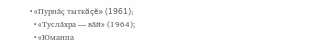• «Пурнăç тыткăçĕ» (1961);
  • «Туслăхра — вăй» (1964);
  • «Юманпа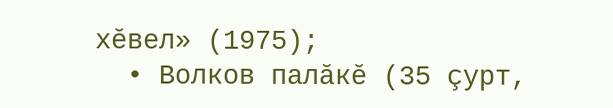хĕвел» (1975);
  • Волков палăкĕ (35 çурт,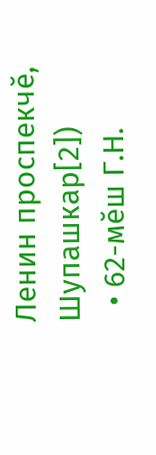Ленин проспекчĕ, Шупашкар[2])
  • 62-мĕш Г.Н.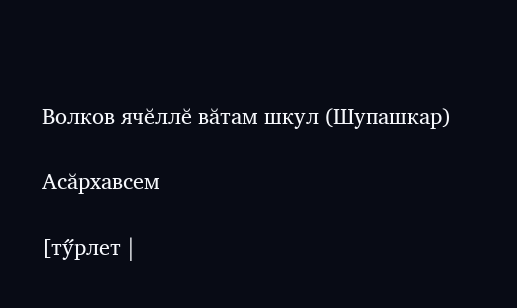Волков ячĕллĕ вăтам шкул (Шупашкар)

Асăрхавсем

[тӳрлет |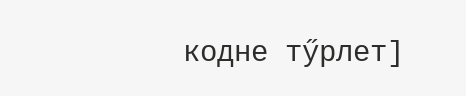кодне тӳрлет]